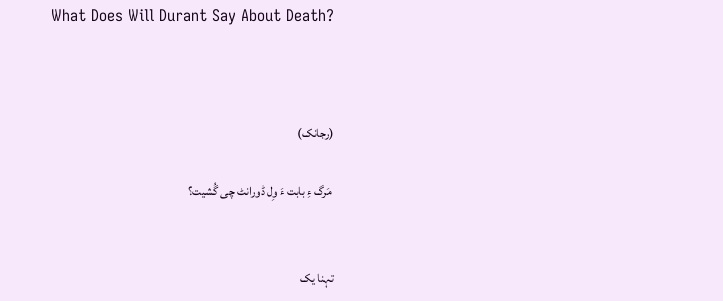What Does Will Durant Say About Death?



(رجانک)

 مَرگ ءِ بابت ءَ وِل ڈورانٹ چی گُشیت؟


تہنا یک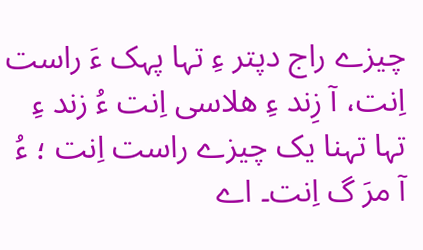چیزے راج دپتر ءِ تہا پہک ءَ راست اِنت، آ زِند ءِ ھلاسی اِنت ءُ زند ءِ تہا تہنا یک چیزے راست اِنت ؛ ءُ آ مرَ گ اِنت۔ اے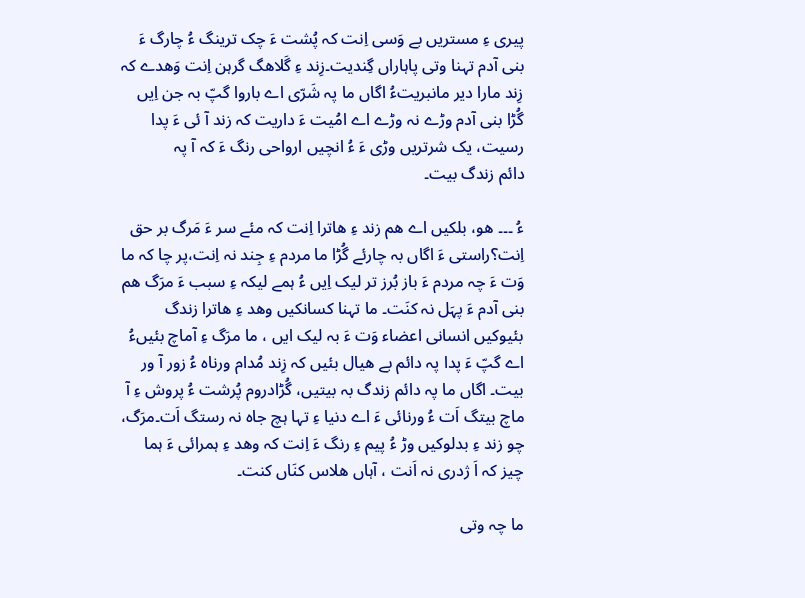پیری ءِ مستریں بے وَسی اِنت کہ پُشت ءَ چک ترینگ ءُ چارگ ءَ بنی آدم تہنا وتی پاہاراں گِندیت۔زِند ءِ گَلاھگ گرہن اِنت وَھدے کہ زِند مارا دیر مانبریتءُ اگاں ما پہ شَرّی اے باروا گپّ بہ جن اِیں گُڑا بنی آدم وڑے نہ وڑے اے امُیت ءَ داریت کہ زند آ ئی ءَ پدا رسیت، یک شرتریں وڑی ءَ ءُ انچیں ارواحی رنگ ءَ کہ آ پہ
دائم زندگ بیت۔

ءُ ۔۔۔ ھو، بلکیں اے ھم زند ءِ ھاترا اِنت کہ مئے سر ءَ مَرگ بر حق اِنت؟راستی ءَ اگاں بہ چارئے گُڑا ما مردم ءِ جِند نہ اِنت،پر چا کہ ما وَت ءَ چہ مردم ءَ باز بُرز تر لیک اِیں ءُ ہمے لیکہ ءِ سبب ءَ مرَگ ھم بنی آدم ءَ پہَل نہ کنَت۔ ما تہنا کسانکیں وھد ءِ ھاترا زندگ بئیوکیں انسانی اعضاء وَت ءَ بہ لیک ایں ، ما مرَگ ءِ آماچ بئیںءُ اے گپّ ءَ پدا پہ دائم بے ھیال بئیں کہ زِند مُدام ورناہ ءُ زور آ ور بیت۔ اگاں ما پہ دائم زندگ بہ بیتیں، گُڑادروم پُرشت ءُ پروش ءِ آ ماچ بیتگ اَت ءُ ورنائی ءَ اے دنیا ءِ تہا ہچ جاہ نہ رستگ اَت۔مرَگ، چو زند ءِ بدلوکیں وڑ ءُ پیم ءِ رنگ ءَ اِنت کہ وھد ءِ ہمرائی ءَ ہما چیز کہ اَ ژدری نہ اَنت ، آہاں ھلاس کنَاں کنت۔

ما چہ وتی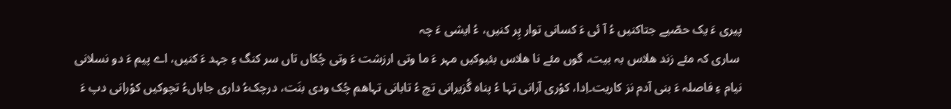پیری ءَ یک حصّیے جتاکنیں ءُ آ ئی ءَ کسانی توار پِر کنیں، ءُ ایشی ءَ چہ
 ساری کہ مئے زند ھلاس بہ بیت، گوں مئے نا ھلاس بئیوکیں مہر ءَ ما وتی ارزشت ءَ وتی چُکاں تاں سر کنگ ءِ جہد ءَ کنیں، اے پیم ءَ دو نسلانی نیام ءِ فاصلہ ءَ بنی آدم نز کاریت۔اِدا، کوْری آرانی تہا ءُ پناہ گُزیرانی تچ ءُ تابانی تہاھم چُک ودی بنَت، درچکءُ داری جاہاںءُ تچوکیں کوْرانی دپ ءَ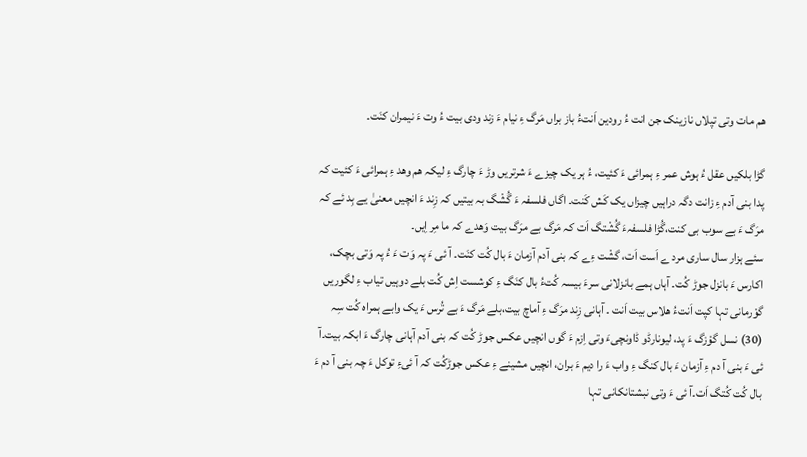ھم مات وتی تپلاں نازینک جن انت ءُ رودین اَنتءُ باز براں مَرگ ءِ نیام ءَ زند ودی بیت ءُ وت ءَ نیمران کنَت۔

گڑا بلکیں عقل ءُ ہوش عمر ءِ ہمرائی ءَ کئیت، ءُ ہر یک چیزے ءَ شرتریں وڑ ءَ چارگ ءِ لیکہ ھم وھد ءِ ہمرائی ءَ کئیت کہ پدا بنی آدم ءِ زانت دگہ دراہیں چیزاں یک کَش کَنت۔ اگاں فلسفہ ءَ گُشْگ بہ بیتیں کہ زِند ءَ انچیں معنیٰ یے بِد ئے کہ مرَگ ءَ بے سوب بی کنت،گُڑا فلسفہءَ گُشْتگ اَت کہ مَرگ بے مرَگ بیت وَھدے کہ ما مِر اِیں۔
سئے ہزار سال ساری مرد ے اَست اَت، گشْت ءِے کہ بنی آدم آزمان ءَ بال کُت کنَت۔ آ ئی ءَ پہ وَت ءَ ءُ پہ وَتی بچک، اکارس ءَ بانزل جوڑ کُت۔ آہاں ہمے بانزلانی سرءَ بیسہ کُتءُ بال کنَگ ءِ کوشست اِش کُت بلے دوہیں تیاب ءِ لگوریں گوْرمانی تہا کپت اَنتءُ ھلاس بیت اَنت ۔ آہانی زِند مرَگ ءِ آماچ بیت،بلے مَرگ ءَ بے تُرس ءَ یک وابے ہمراہ کُت سِہ (30) نسل گوْزگ ءَ پد، لیونارڈو ڈاونچیءَ وتی اِزم ءَ گوں انچیں عکس جوڑ کُت کہ بنی آدم آہانی چارگ ءَ ابکہ بیت۔آ ئی ءَ بنی آ دم ءِ آزمان ءَ بال کنگ ءِ واب ءَ را دیم ءَ بران، انچیں مشینے ءِ عکس جوڑکُت کہ آ ئیءِ توکل ءَ چہ بنی آ دم ءَ بال کُت کُتگ اَت۔آ ئی ءَ وتی نبشتانکانی تہا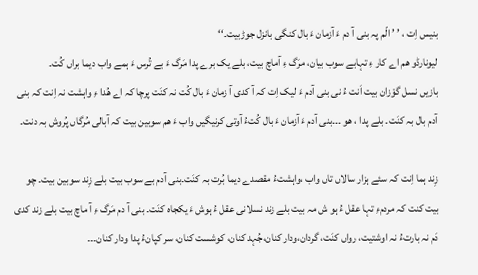بنیس اِت ، ’ ’ الّم پہ بنی آ دم ءَ آزمان ءَ بال کنگی بانزل جوڑبیت۔‘‘
لیونارڈو ھم اے کار ءِ تہابے سوب بیان، مرَگ ءِ آماچ بیت، بلے یک برے پدا مَرگ ءَ بے تُرس ءَ ہمے واب دیما براں کُت۔
بازیں نسل گوْزان بیت اَنت ءُ نی بنی آدم ءَ لیک اِت کہ آ کدی آ زمان ءَ بال کُت نہ کنَت پرچا کہ اے ھُدا ءِ واہشت نہ اِنت کہ بنی آدم بال بہ کنَت۔ بلے پدا ، ھو ۔۔۔بنی آدم ءَ آزمان ءَ بال کُتءُ آوتی کرنیگیں واب ءَ ھم سوبین بیت کہ آبالی مُرگاں پُروش بہ دنت۔

زِند ہما اِنت کہ سئے ہزار سالاں تاں واب ،واہشتءُ مقصدے دیما بُرت بہ کنَت۔بنی آدم بے سوب بیت بلے زِند سوبین بیت۔ چو بیت کنت کہ مردمءِ تہا عقل ءُ ہو ش مہ بیت بلے زند نسلانی عقل ءُ ہوش ءَ یکجاہ کنَت۔ بنی آ دم مَرگ ءِ آ ماچ بیت بلے زند کدی دَم نہ بارتءُ نہ اوشتیت، رواں کنَت، گردان،ودار کنان،جُہد کنان، کوشست کنان، سر کپانءُ پدا ودار کنان۔۔۔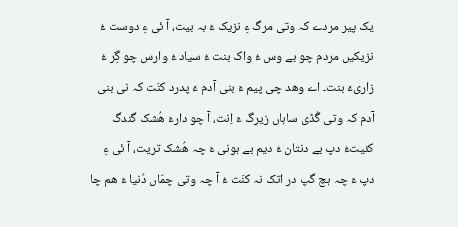یک پیر مردے کہ وتی مرگ ءِ نزیک ءَ بہ بیت، آ ئی ءِ دوست ءُ نزیکیں مردم چو بے وس ءُ واک بنت ءُ سیاد ءُ وارس چو گِر ءُ زاریءَ بنت۔ اے وھد چی پیم ءَ بنی آدم ءَ پدرد کنَت کہ نی بنی آدم کہ وتی گُڈی ساہاں زیرگ ءَ اِنت، آ چو دارءَ ھُشک گندگ کئیتءُ دپ بے دنتان ءُ دیم بے ہونی ءَ چہ ھُشک تریت، آ ئی ءِ دپ ءَ چہ ہچ گپ در اتک نہ کنَت ءُ آ چہ وتی چمّاں دُنیا ءَ ھم چا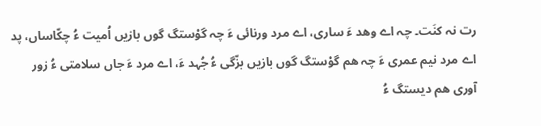رت نہ کنَت۔ چہ اے وھد ءَ ساری، اے مرد ورنائی ءَ چہ گوْستگ گوں بازیں اُمیت ءُ چکّاساں، پد اے مرد نیم عمری ءَ چہ ھم گوْستگ گوں بازیں بزّگی ءُ جُہد ءَ، اے مرد ءَ جاں سلامتی ءُ زور آوری ھم دیستگ ءُ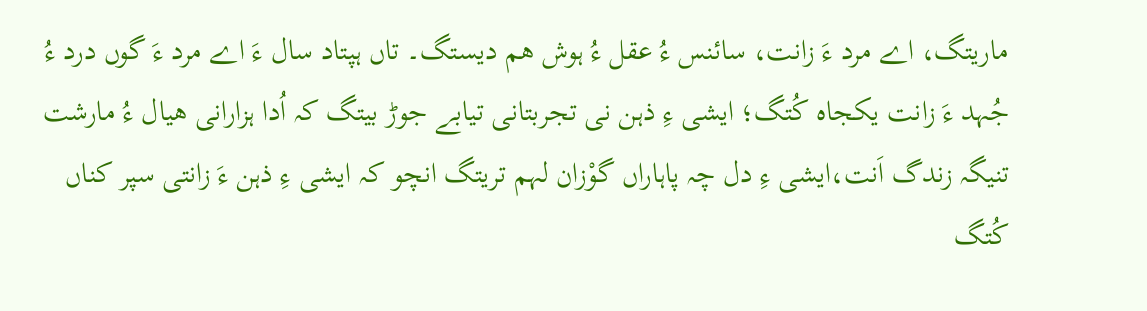ماریتگ، اے مرد ءَ زانت، سائنس ءُ عقل ءُ ہوش ھم دیستگ۔ تاں ہپتاد سال ءَ اے مرد ءَ گوں درد ءُ جُہد ءَ زانت یکجاہ کُتگ؛ ایشی ءِ ذہن نی تجربتانی تیابے جوڑ بیتگ کہ اُدا ہزارانی ھیال ءُ مارشت تنیگہ زندگ اَنت،ایشی ءِ دل چہ پاہاراں گوْزان لہم تریتگ انچو کہ ایشی ءِ ذہن ءَ زانتی سپر کناں کُتگ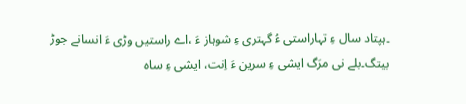۔ہپتاد سال ءِ تہاراستی ءُ گہتری ءِ شوہاز ءَ ،اے راستیں وڑی ءَ انسانے جوڑ بیتگ۔بلے نی مرَگ ایشی ءِ سرین ءَ اِنت، ایشی ءِ ساہ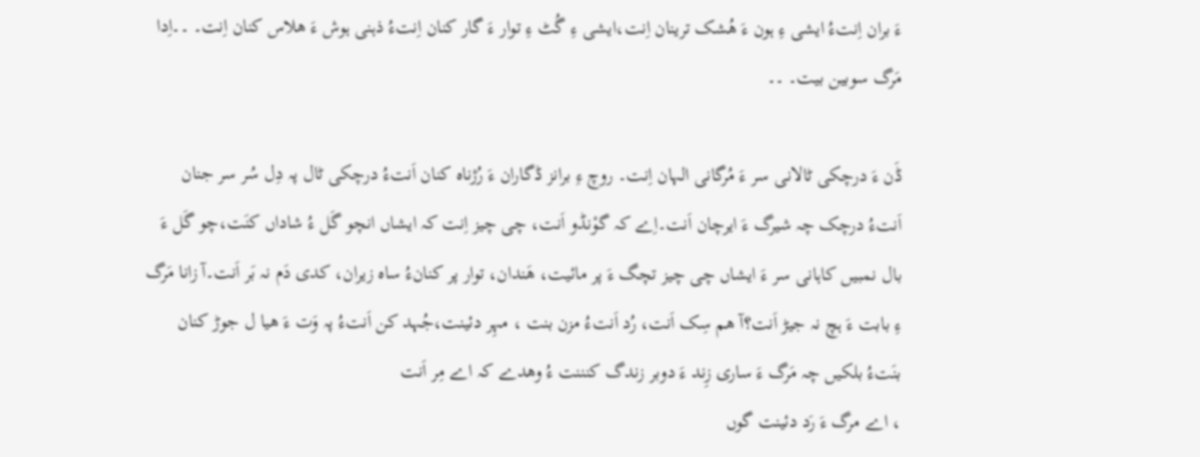ءَ بران اِنتءُ ایشی ءِ ہون ءَ ھُشک ترینان اِنت،ایشی ءِ گُٹ ءِ توار ءَ گار کنان اِنتءُ ذہنی ہوش ءَ ھلاس کنان اِنت۔ ۔۔اِدا مَرگ سوبین بیت۔ ۔۔

ڈَن ءَ درچکی ٹالانی سر ءَ مُرگانی الہان اِنت۔ روچ ءِ برانز ڈگاران ءَ رُژناہ کنان اَنتءُ درچکی ٹال پہ دِل سُر سر جنان اَنتءُ درچک چہ شیرگ ءَ ایرچان اَنت۔اِے کہ گوْنڈو اَنت، چی چیز اِنت کہ ایشاں انچو گَل ءُ شاداں کنَت،چو گَل ءَ بال نمبیں کاہانی سر ءَ ایشاں چی چیز تچگ ءَ پر مائیت، ھَندان، توار پر کنانءُ ساہ زیران، کدی دَم نہ بَر اَنت۔آ زانا مَرگ ءِ بابت ءَ ہچ نہ جیڑ اَنت؟آ ھم سِک اَنت، رُد اَنتءُ مزن بنت ، مہِر دئینت،جُہد کن اَنتءُ پہ وَت ءَ ھیا ل جوڑ کنان بنَتءُ بلکیں چہ مَرگ ءَ ساری زِند ءَ دوبر زندگ کنننت ءُ وھدے کہ اے مِر اَنت
، اے مرگ ءَ رَد دئینت گوں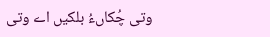وتی چُکاںءُ بلکیں اے وتی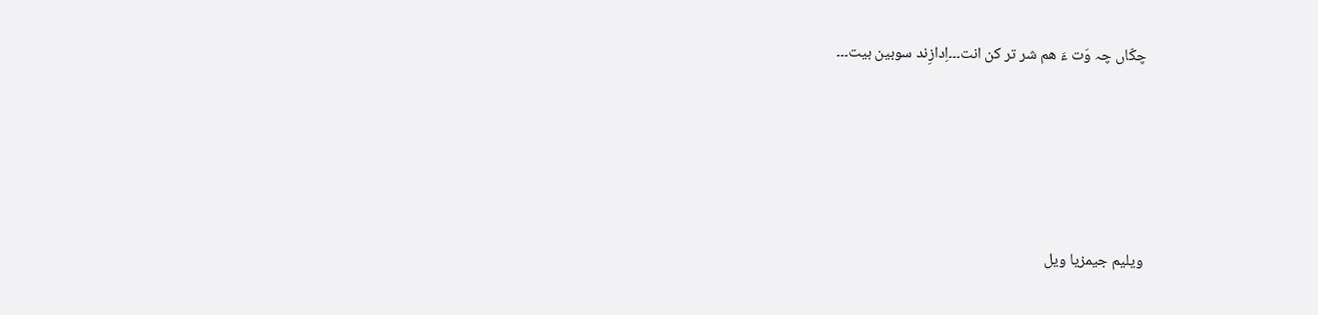چکّاں چہ وَت ءَ ھم شر تر کن انت۔۔۔اِدازِند سوبین بیت۔۔۔





ویلیم جیمزیا ویل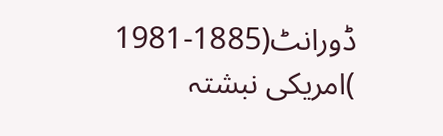ڈورانٹ(1885-1981 )امریکی نبشتہ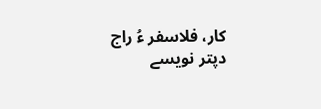کار، فلاسفر ءُ راج دپتر نویسے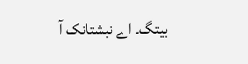بیتگ۔ اے نبشتانک آ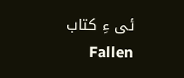ئی ءِ کتاب Fallen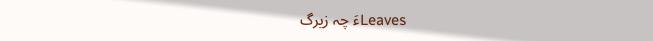Leavesءَ چہ زیرگ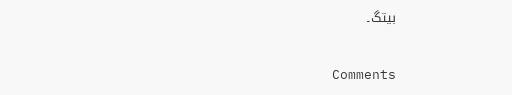بیتگ۔

Comments